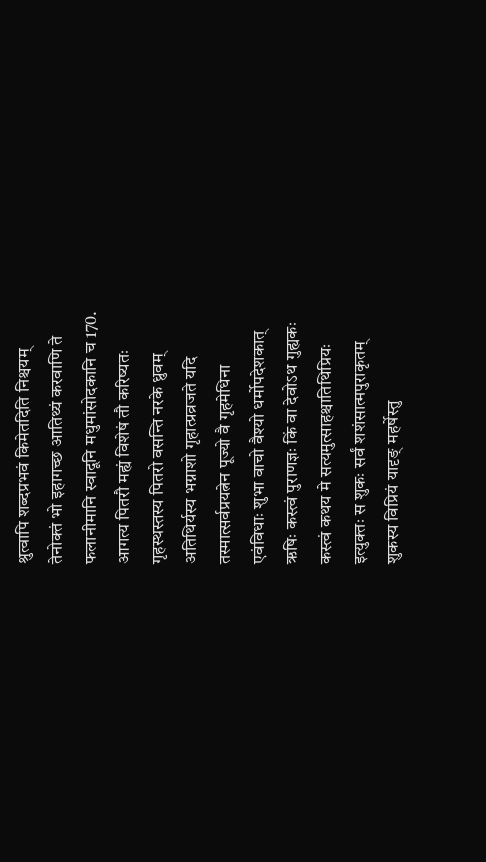श्रुत्वापि शब्दप्रभवं किमेतदिति निश्चयम्
तेनोक्तं भो इहागच्छ आतिथ्यं करवाणि ते
फलानीमानि स्वादूनि मधुमांसोदकानि च 170.
आगत्य पितरौ मह्यं विशेषं तौ करिष्यतः
गृहस्थस्तस्य पितरो वसन्ति नरके ध्रुवम्
अतिथिर्यस्य भग्नाशो गृहात्प्रव्रजते यदि
तस्मात्सर्वप्रयत्नेन पूज्यो वै गृहमेधिना
एवंविधाः शुभा वाचो वैश्यो धर्मोपदेशकात्
ऋषिः कस्त्वं पुराणज्ञः किं वा देवोऽथ गुह्यकः
कस्त्वं कथय मे सत्यमुत्साहश्चातिथिप्रियः
इत्युक्तः स शुकः सर्वं शशंसात्मपुराकृतम्
शुकस्य विप्रियं यादृङ् महर्षेस्तु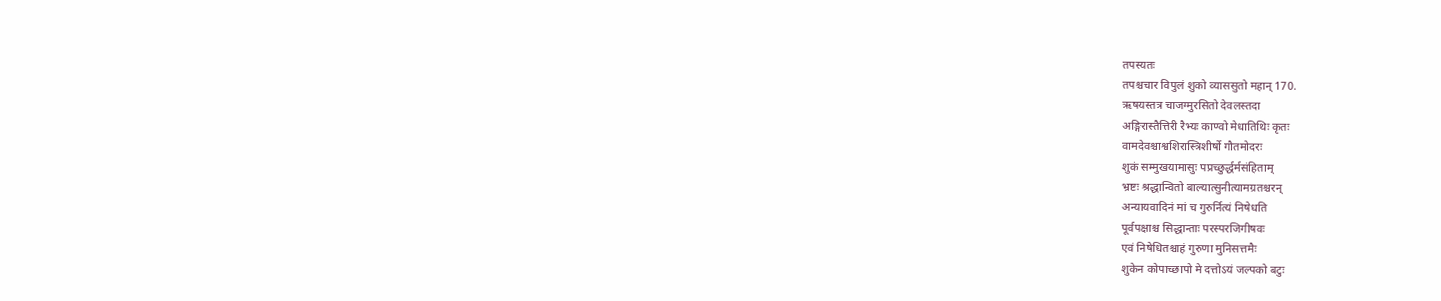तपस्यतः
तपश्चचार विपुलं शुको व्याससुतो महान् 170.
ऋषयस्तत्र चाजग्मुरसितो देवलस्तदा
अङ्गिरास्तैत्तिरी रैभ्यः काण्वो मेधातिथिः कृतः
वामदेवश्चाश्वशिरास्त्रिशीर्षो गौतमोदरः
शुकं सम्मुखयामासुः पप्रच्छुर्द्धर्मसंहिताम्
भ्रष्टः श्रद्धान्वितो बाल्यात्सुनीत्यामग्रतश्चरन्
अन्यायवादिनं मां च गुरुर्नित्यं निषेधति
पूर्वपक्षाश्च सिद्धान्ताः परस्परजिगीषवः
एवं निषेधितश्चाहं गुरुणा मुनिसत्तमैः
शुकेन कोपाच्छापो मे दत्तोऽयं जल्पको बटुः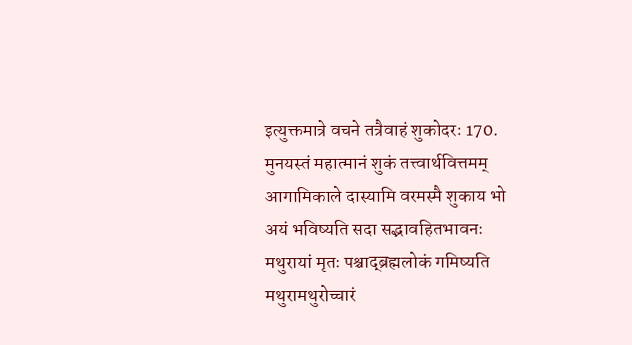इत्युक्तमात्रे वचने तत्रैवाहं शुकोदरः 170.
मुनयस्तं महात्मानं शुकं तत्त्वार्थवित्तमम्
आगामिकाले दास्यामि वरमस्मै शुकाय भो
अयं भविष्यति सदा सद्भावहितभावनः
मथुरायां मृतः पश्चाद्ब्रह्मलोकं गमिष्यति
मथुरामथुरोच्चारं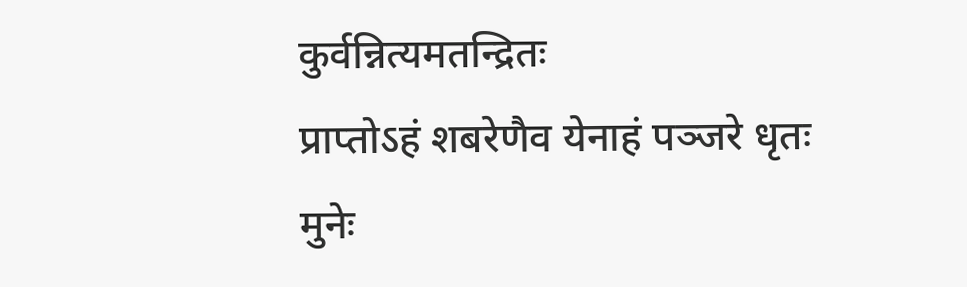कुर्वन्नित्यमतन्द्रितः
प्राप्तोऽहं शबरेणैव येनाहं पञ्जरे धृतः
मुनेः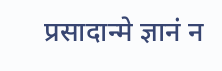प्रसादान्मे ज्ञानं न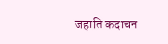जहाति कदाचन